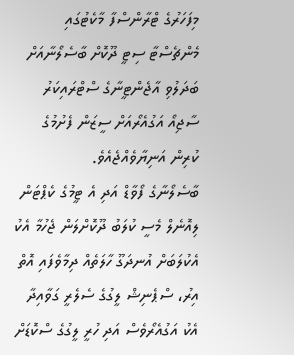މިފަހަރުގެ ޓްރާންސްފާ މާކެޓުގައި މެންޗެސްޓާ ސިޓީ ދޫކޮށް ބާސެލޯނާއަށް ބަދަލުވި އާޖެންޓީނާގެ ސްޓްރައިކަރު ސާޖިއޯ އަގުއެރޯއަށް ސީޒަން ފެށުމުގެ ކުރިން އަނިޔާވެއްޖެއެވެ.
ބާސެލޯނާގެ ފޯވާޑް އަދި އެ ޓީމުގެ ކެޕްޓަން ލިއޮނެލް މެސީ ކުލަބު ދޫކޮށްލަން ޖެހުމާ އެކު އެކުލަބަށް އުނދަގޫ ހާލަތެއް ދިމާވެފައި އޮތް އިރު، ސްޕެނިޝް ލީގުގެ ސެލެރީ ގަވާއިދާ އެކު އަގުއެރޯވެސް އަދި ހުރީ ލީގުގެ ސްކޮޑަށް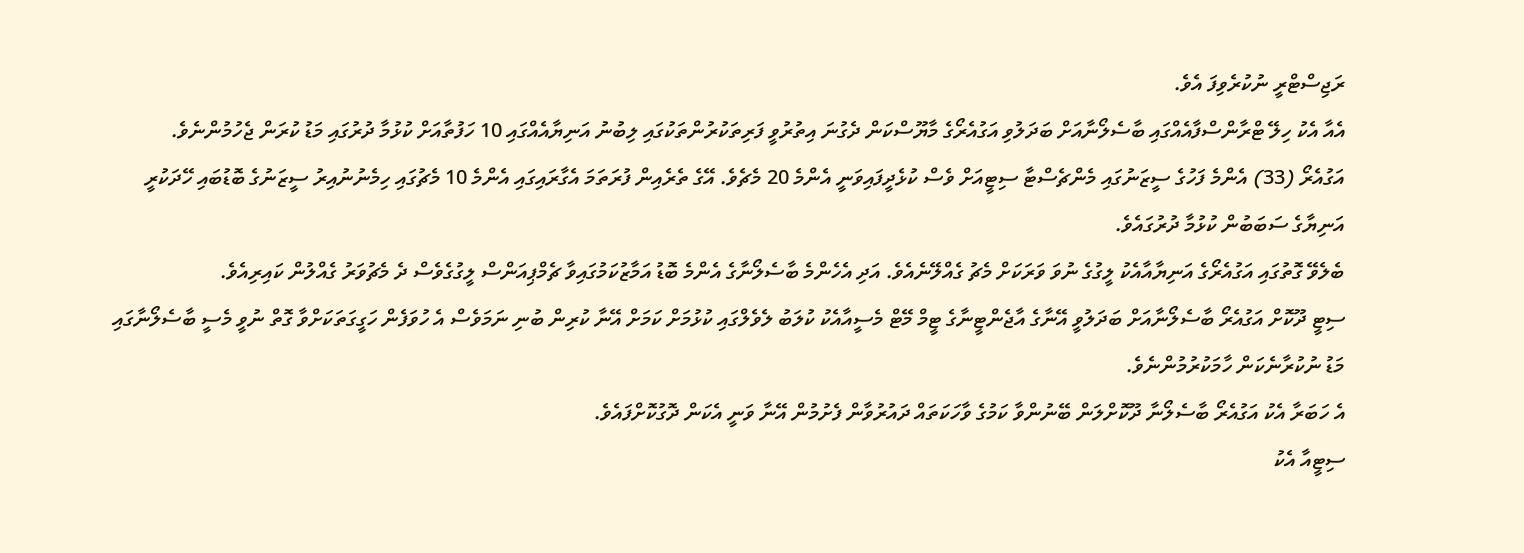ރަޖިސްޓްރީ ނުކުރެވިފަ އެވެ.
އެއާ އެކު ހިލޭ ޓްރާންސްފާއެއްގައި ބާސެލޯނާއަށް ބަދަލުވި އަގުއެރޯގެ މާޔޫސްކަން ދެގުނަ އިތުރުވީ ފަރިތަކުރުންތަކުގައި ލިބުނު އަނިޔާއެއްގައި 10 ހަފުތާއަށް ކުޅުމާ ދުރުގައި މަޑު ކުރަން ޖެހުމުންނެވެ.
އަގުއެރޯ (33) އެންމެ ފަހުގެ ސީޒަނުގައި މެންޗެސްޓާ ސިޓީއަށް ވެސް ކުޅެދީފައިވަނީ އެންމެ 20 މެޗެވެ. އޭގެ ތެރެއިން ފުރަތަމަ އެގާރައިގައި އެންމެ 10 މެޗުގައި ހިމެނުނުއިރު ސީޒަނުގެ ބޮޑުބައި ހޭދަކުރީ އަނިޔާގެ ސަބަބުން ކުޅުމާ ދުރުގައެވެ.
ބެލެވޭ ގޮތުގައި އަގުއެރޯގެ އަނިޔާއާއެކު ލީގުގެ ނުވަ ވަރަކަށް މެޗު ގެއްލޭނެއެވެ. އަދި އެހެންމެ ބާސެލޯނާގެ އެންމެ ބޮޑު އަމާޒުކަމުގައިވާ ޗެމްޕިއަންސް ލީގުގެވެސް ދެ މެޗުވަރު ގެއްލުން ކައިރިއެވެ.
ސިޓީ ދޫކޮށް އަގުއެރޯ ބާސެލޯނާއަށް ބަދަލުވީ އޭނާގެ އާޖެންޓީނާގެ ޓީމް މޭޓް މެސީއާއެކު ކުލަބު ލެވެލްގައި ކުޅުމަށް ކަމަށް އޭނާ ކުރިން ބުނި ނަމަވެސް އެ ހުވަފެން ހަގީގަތަކަށްވާ ގޮތް ނުވީ މެސީ ބާސެލޯނާގައި މަޑު ނުކުރާނެކަން ހާމަކުރުމުންނެވެ.
އެ ހަބަރާ އެކު އަގުއެރޯ ބާސެލޯނާ ދޫކޮށްލަން ބޭނުންވާ ކަމުގެ ވާހަކަތައް ދައުރުވާން ފެށުމުން އޭނާ ވަނީ އެކަން ދޮގުކޮށްފައެވެ.
ސިޓީއާ އެކު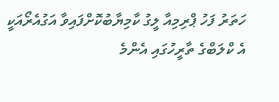ހަތަރު ފަހު ޕްރިމިއާ ލީގު ކާމިޔާބުކޮށްފައިވާ އަގުއެރޯއަކީ އެ ކްލަބްގެ ތާރީހުގައި އެންމެ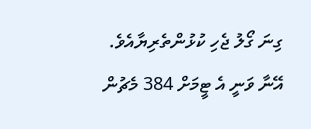ގިނަ ގޯލު ޖެހި ކުޅުންތެރިޔާއެވެ. އޭނާ ވަނީ އެ ޓީމަށް 384 މެޗުން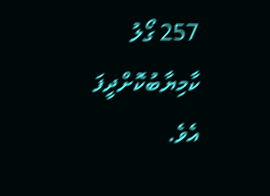257 ގޯލު ކާމިޔާބުކޮށްދީފަ އެވެ.